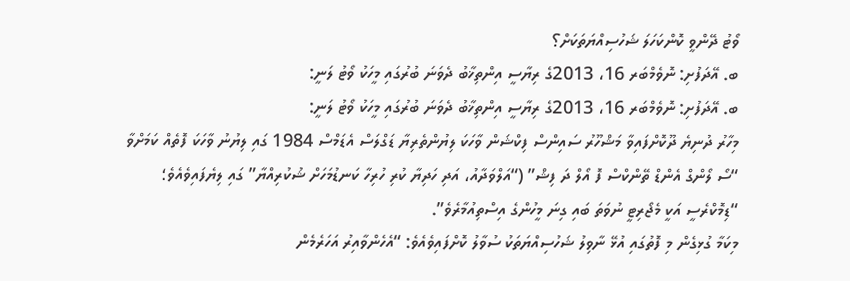ވޯޓު ދޭންވީ ކޮންކަހަލަ ޝަހުސިއްޔަތަކަށް؟
ބ. އޭދަފުށި: ނޮވެމްބަރ 16، 2013ގެ ރިޔާސީ އިންތިޚާބު ދެވަނަ ބުރުގައި މީހަކު ވޯޓު ލަނީ:
ބ. އޭދަފުށި: ނޮވެމްބަރ 16، 2013ގެ ރިޔާސީ އިންތިޚާބު ދެވަނަ ބުރުގައި މީހަކު ވޯޓު ލަނީ:
މިހާރު ދުނިޔެ ދޫކޮށްފައިވާ މަޝްހޫރު ސައިންސް ފިކްޝަން ވާހަކަ ލިޔުންތެރިޔާ ޑަގްލަސް އެޑަމްސް 1984 ގައި ލިޔުނު ވާހަކަ ފޮތެއް ކަމަށްވާ “ސޯ ލޯންގް އެންޑް ތޭންކްސް ފޮ އޯލް ދަ ފިޝް” (“އަލްވަދާއު، އަދި ހަދިޔާ ކުރި ހުރިހާ ކަނޑުމަހަށް ޝުކުރިއްޔާ” ގައި ލިޔެފައިވެއެވެ؛ “ޑިމޮކްރެސީ އަކީ މެޖޯރިޓީ ނުވަތަ ބައި ގިނަ މީހުންގެ އިސްތިއުމާރެވެ”.
މިކަމާ ގުޅިގެން މި ފޮތުގައި އުޅޭ ނާވިލު ޝަހުސިއްޔަތަކު ސުވާލު ކޮށްފައިވެއެވެ: “އެހެންވާއިރު އަހަރެމެން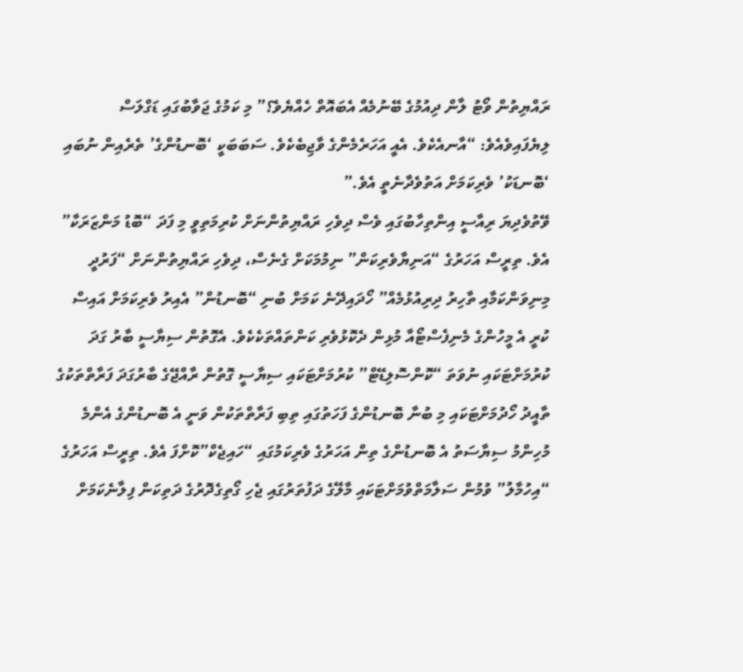ރައްޔިތުން ވޯޓު ލާން ދިއުމުގެ ބޭނުމެއް އެބައޮތް ހެއްޔެވެ؟” މި ކަމުގެ ޖަވާބުގައި ޑަގްލަސް ލިޔެފައިވެއެވެ: “އާނއެކެވެ. އެއީ އަހަރެމެންގެ ވާޖިބެކެވެ. ސަބަބަކީ ‘ބޮނޑުންގެ’ ތެރެއިން ނުބައި ‘ބޮނޑަކު’ ވެރިކަމަށް އަތުވެދާނެތީ އެވެ.”
ވޭތުވެދިޔަ ރިއާސީ އިންތިހާބުގައި ވެސް ދިވެހި ރައްޔިތުންނަށް ކުރިމަތިވީ މި ފަދަ “ބޮޑު މަންޒަރަކާ” އެވެ. ތިރީސް އަހަރުގެ “އަނިޔާވެރިކަން” ނިމުމަކަށް ގެނެސް، ދިވެހި ރައްޔިތުންނަށް “ފަރުދީ މިނިވަންކަމާއި ތާހިރު ދިރިއުޅުމެއް” ހޯދައިދޭނެ ކަމަށް ބުނި “ބޮނޑުން” އެއިރު ވެރިކަމަށް އައިސް ކުރީ އެ މީހުންގެ މެނިފެސްޓޯއާ މުޅިން ދެކޮޅުވެރި ކަންތައްތަކެކެވެ. އެގޮތުން ސިޔާސީ ބާރު ގަދަ ކުރުމަށްޓަކައި ނުވަތަ “ކޮންސޮލިޑޭޓް” ކުރުމަށްޓަކައި ސިޔާސީ ގޮތުން ރާއްޖޭގެ ބާރުގަދަ ފަރާތްތަކުގެ ތާއީދު ހޯދުމަށްޓަކައި މި ބުނާ ބޮނޑުންގެ ފަހަތުގައި ތިބި ފަރާތްތަކުން ވަނީ އެ ބޮނޑުންގެ އެންމެ މުހިންމު ސިޔާސަތު އެ ބޮނޑުންގެ ތިން އަހަރުގެ ވެރިކަމުގައި “ހައިޖެކް”ކޮށްފަ އެވެ. ތިރީސް އަހަރުގެ “އިހުމާލު” ވުމުން ސަލާމަތްވުމަށްޓަކައި މާލޭގެ ދަފުތަރުގައި ޖެހި ގޯތިގެދޮރުގެ ދަތިކަން ފިލާނެކަމަށް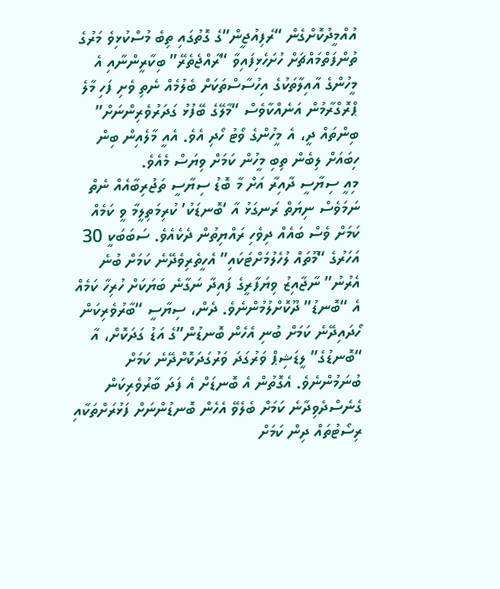އުއްމީދުކޮށްގެން “ރެފިއުޖީން”ގެ ގޮތުގައި ތިބެ މުސްކުޅިވެ މަރުގެ ތުންފަތްމައްޗަށް ހުށަހެޅިފައިވާ “ރާއްޖެތެރޭ” ބިކާރީންނާއި އެ މީހުންގެ އާއިލާތަކުގެ އިހުސާސްތަކަށް ބެލުމެއް ނެތި ވެށި ފަހި މާލެ ޕްރޮގްރާމުން އަނެއްކާވެސް “މާލޭގެ ބޭފުޅު ގަދަރުވެރިންނަށް” ބިންތައް ދީ، އެ މީހުންގެ ވޯޓު ހޯދި އެވެ. އެއީ މާލެއިން ބިން ހިބައަށް ލިބެން ތިބި މީހުން ކަމަށް ވިޔަސް މެއެވެ.
މިއީ ސިޔާސީ ދާއިރާ އަށް މާ ބޮޑު ސިޔާސީ ތަޖުރިބާއެއް ނެތް ނަމަވެސް ނިޔަތް ރަނގަޅު އާ ‘ބޮނޑަކު’ ކުރިމަތިލީމާ ވީ ކަމެއް ކަމަށް ވެސް ބައެއް ދިވެހި ރައްޔިތުން ދެކެއެވެ. ސަބަބަކީ 30 އަހަރުގެ “މޫތައް ލުހެލުމަށްޓަކައި” އެހީތެރިވެދޭނެ ކަމަށް ބުނެ އެރުނު” ނާޖާއިޒު ވިޔަފާރީގެ ފައިދާ ނަގާނެ ބަޔަކަށް ހުރިހާ ކަމެއް އެ “ބޮނޑު” ދޫކޮށްލުމުންނެވެ. ދެން، ސިޔާސީ “ބާރުވެރިކަން ހޯދައިދޭނެ ކަމަށް ބުނި އެހެން ބޮނޑުން”ގެ އަޑު ގަދަކޮށް، އާ “ބޮނޑުގެ” ލީޑަޝިޕް ވަރުގަދަ ވަރުގަދަކޮށްދޭނެ ކަމަށް ބުނަމުންނެވެ. އެގޮތުން އެ ބޮނޑަށް އެ ފަދަ ބާރުވެރިކަން ގެނެސްދެވިދާނެ ކަމަށް ބެލެވޭ އެހެން ބޮނޑުންނަށް ފަޅުރަށްތަކާއި ރިސޯޓުތައް ދިން ކަމަށް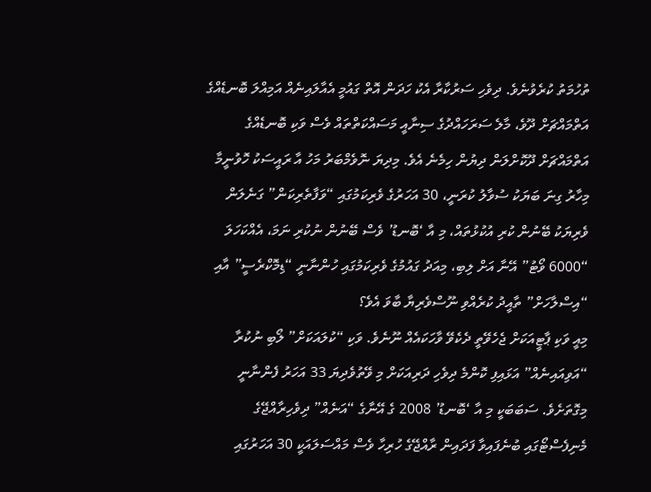ތުހުމަތު ކުރެވުނެވެ. ދިވެހި ސަރުކާރާ އެކު ހަދަން އޮތް ގައުމީ އެއާލައިނެއް އަމިއްލަ ބޮނޑެއްގެ އަތްމައްޗަށް ދޫވެ، މާލެ ސަރަހައްދުގެ ސިނާއީ މަސައްކަތްތައް ވެސް ވަކި ބޮނޑެއްގެ އަތްމައްޗަށް ދޫކޮށްލަން ދިޔުން ހިމެނެ އެވެ. މިދިޔަ ނޮވެމްބަރު މަހު އާ ރައީސަކު ހޮވުނީމާ މިހާރު ގިނަ ބަޔަކު ސުވާލު ކުރަނީ، 30 އަހަރުގެ ވެރިކަމުގައި “ވަފާތެރިކަން” ގަނެލަން ވެރިޔަކު ބޭނުން ކުރި އުކުޅުތައް، މި އާ ‘ބޮނޑު’ ވެސް ބޭނުން ނުކުރި ނަމަ، އެއްކަހަލަ “6000 ވޯޓު” އޭނާ އަށް ލިބި، މިއަދު ގައުމުގެ ވެރިކަމުގައި ހުންނާނީ “ޑިމޮކްރެސީ” އާއި “އިސްލާހަށް” ތާއީދު ކުރެއްވި ނޫސްވެރިޔާ ބާވަ އެވެ؟
މިއީ ވަކި ޕާޓީއަކަށް ޖެހެވޭތީ ދެކެވޭ ވާހަކައެއް ނޫނެވެ. ވަކި “ކުލައަކަށް” ލޯބި ނުކުރާ “އަވިއައިނެއް” އަޅައިފި ކޮންމެ ދިވެހި ދަރިއަކަށް މި ވޭތުވެދިޔަ 33 އަހަރު ފެންނާނީ މިގޮތަށެވެ. ސަބަބަކީ މި އާ ‘ބޮނޑު’ 2008 ގެ އޭނާގެ “އަނެއް” ދިވެހިރާއްޖޭގެ މެނިފެސްޓޯގައި ބުނެފައިވާ ފަދައިން ރާއްޖޭގެ ހުރިހާ ވެސް މައްސަލައަކީ 30 އަހަރުގައި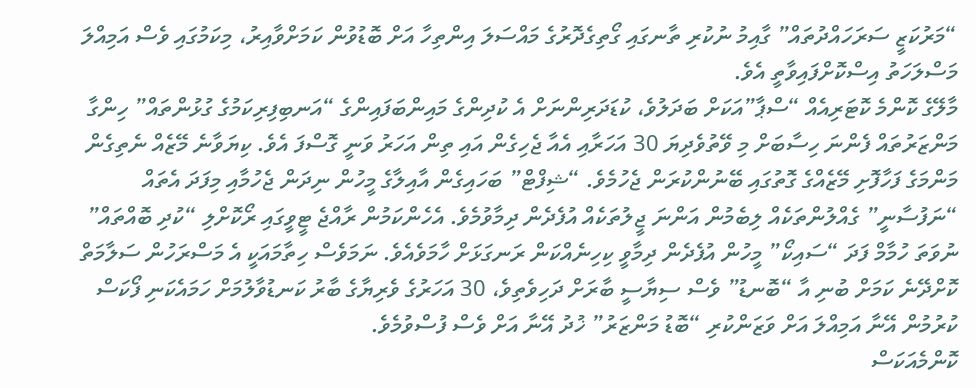“މަރުކަޒީ ސަރަހައްދުތައް” ގާއިމު ނުކުރި ތާނގައި ގޯތިގެދޮރުގެ މައްސަލަ އިންތިހާ އަށް ބޮޑުވުން ކަމަށްވާއިރު، މިކަމުގައި ވެސް އަމިއްލަ މަސްލަހަތު އިސްކޮށްފައިވާތީ އެވެ.
މާލޭގެ ކޮންމެ ކޮޓަރިއެއް “ސްޕާ”އަކަށް ބަދަލުވެ، ކުޑަދަރިންނަށް އެ ކުދިންގެ މައިންބަފައިންގެ “އަނބިފިރިކަމުގެ ގުޅުންތައް” ހިންގާ މަންޒަރުތައް ފެންނަ ހިސާބަށް މި ވޭތުވެދިޔަ 30 އަހަރާއި އެއާ ޖެހިގެން އައި ތިން އަހަރު ވަނީ ގޮސްފަ އެވެ. ކިޔަވާނެ މޭޒެއް ނެތިގެން މަންމަގެ ފަހާފޮށި މޭޒެއްގެ ގޮތުގައި ބޭނުންކުރަން ޖެހުމެވެ. “ޝިފްޓް” ބަހައިގެން އާއިލާގެ މީހުން ނިދަން ޖެހުމާއި މިފަދަ އެތައް “ނަފުސާނީ” ގެއްލުންތަކެއް ލިބެމުން އަންނަ ޖީލުތަކެއް އުފެދެން ދިމާވުމެވެ. އެހެންކަމުން ރާއްޖެ ޓީވީގައި ރޯކޮށްލި “ކުދި ބޮއްތައް” ނުވަތަ ހުމާމް ފަދަ “ސައިކޯ” މީހުން އުފެދެން ދިމާވީ ކިހިނެއްކަން ރަނގަޅަށް ހާމަވެއެވެ. ނަމަވެސް ހިތާމައަކީ އެ މަސްރަހުން ސަލާމަތް ކޮށްދޭނެ ކަމަށް ބުނި އާ “ބޮނޑު” ވެސް ސިޔާސީ ބާރަށް ދަހިވެތިވެ، 30 އަހަރުގެ ވެރިޔާގެ ބާރު ކަނޑުވާލުމަށް ހަމައެކަނި ފޯކަސް ކުރުމުން އޭނާ އަމިއްލަ އަށް ވަޒަންކުރި “ބޮޑު މަންޒަރު” ޚުދު އޭނާ އަށް ވެސް ފުސްވުމެވެ.
ކޮންމެއަކަސް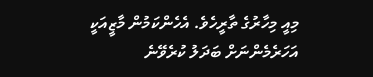މިއީ މިހާރުގެ ތާރީހެވެ. އެހެންކަމުން މާޒީއަކީ އަހަރެމެންނަށް ބަދަލު ކުރެވޭނެ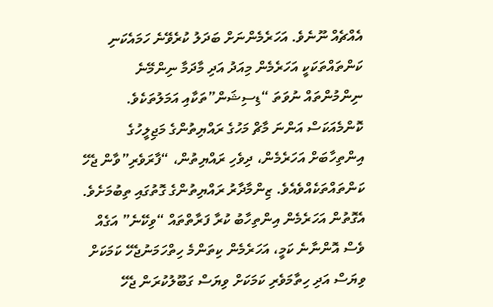އެއްޗެއް ނޫނެވެ. އަހަރެމެންނަށް ބަދަލު ކުރެވޭނެ ހަމައެކަނި ކަންތައްތަކަކީ އަހަރެމެން މިއަދު އަދި މާދަމާ ނިންމޭނެ ނިންމުންތައް ނުވަތަ “ޑިސިޝަން”ތަކާއި އަމަލުތަކެވެ.
ކޮންމެއަކަސް އަންނަ މާޗް މަހުގެ ރައްޔިތުންގެ މަޖިލީހުގެ އިންތިހާބަށް އަހަރެމެން، ދިވެހި ރައްޔިތުން، “ފާރަވެރި”ވާން ޖެހޭ ކަންތައްތަކެއްވެއެވެ. ޒިންމާދާރު ރައްޔިތުންގެ ގޮތުގައި ތިބުމަށެވެ. އެގޮތުން އަހަރެމެން އިންތިހާބު ކުރާ ފަރާތްތައް “ވިކޭނެ” އަގެއް ވެސް އޮންނާނެ ކަމީ، އަހަރެމެން ކިތަންމެ ހިތްހަމަނުޖެހޭ ކަމަކަށް ވިޔަސް އަދި ހިތާމަވެރި ކަމަކަށް ވިޔަސް ގަބޫލުކުރަން ޖެހޭ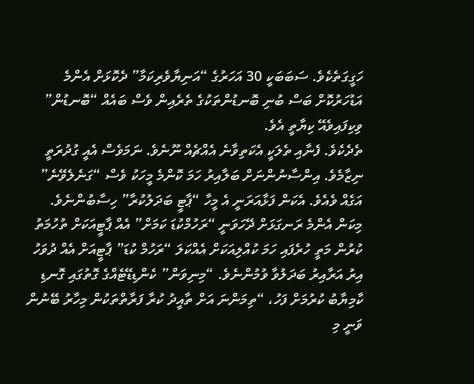ހަގީގަތެކެވެ. ސަބަބަކީ 30 އަހަރުގެ “އަނިޔާވެރިކަމާ” ދެކޮޅަށް އެންމެ އަޑުހަރުކޮށް ބަސް ބުނި ބޮނޑުންތަކުގެ ތެރެއިން ވެސް ބައެއް “ބޮނޑުން” ވިކިފައިވެއޭ ކިޔާތީ އެވެ.
ތެދެކެވެ. ފެނާއި ތެލަކީ އެކަތިވާނެ އެއްޗެއް ނޫނެވެ. ނަމަވެސް އެއީ ގުދުރަތީ ނިޒާމެވެ. އިންސާނުންނަށް ބަލާއިރު ހަމަ ކޮންމެ މީހަކު ވެސް “ގަނެލެވޭނެ” އަގެއް ވެއެވެ. އެކަން ފަޅާއަރަނީ އެ މީހާ “ޕާޓީ ބަދަލުކުރާ” ހިސާބުންނެވެ. މިކަން އެންމެ ރަނގަޅަށް ދޭހަވަނީ “ރަހުމްކުޑަ ކަމަށް” އެއް ޕާޓީއަކަށް ތުހުމަތު ކުރުން މަތީ ހުރެފައި ހަމަ ކުއްލިއަކަށް އެއްކަލަ “ރަހުމް ކުޑަ” ޕާޓީއަށް އެއް ދުވަހު އިރު އަރާއިރު ބަދަލުވާ ވުމުންނެވެ. “މިނިވަން” ކެންޑިޑޭޓެއްގެ ގޮތުގައި ގޮނޑި ކާމިޔާބު ކުރުމަށް ފަހު، “ތިމަންނަ އަށް ތާއީދު ކުރާ ފަރާތްތަކުން މިހާރު ބޭނުން ވަނީ މި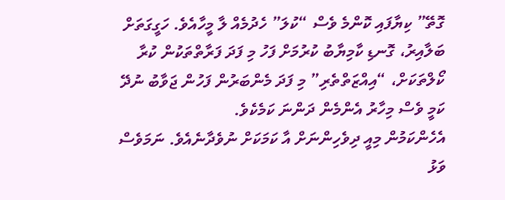ގޮތޭ” ކިޔާފައި ކޮންމެ ވެސް “ކުލަ” ހެދުމެއް ލާ މީހާއެވެ. ހަގީގަތަށް ބަލާއިރު، ގޮނޑި ކާމިޔާބު ކުރުމަށް ފަހު މި ފަދަ ފަރާތްތަކުން ކުރާ ކޯލްތަކަށް، “އިއްޒަތްތެރި” މި ފަދަ މެންބަރުން ފަހުން ޖަވާބު ނުދޭ ކަމީ ވެސް މިހާރު އެންމެން ދަންނަ ކަމެކެވެ.
އެހެންކަމުން މިއީ ދިވެހިންނަށް އާ ކަމަކަށް ނުވެދާނެއެވެ. ނަމަވެސް ވަޅު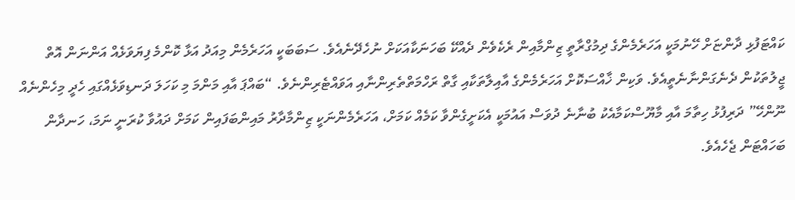ކައްޓަފުޅި ދާންޏަށް ހޭނުމަކީ އަހަރެމެންގެ ދިމުގްރާތީ ޒިންމާއިން ރެކެވެން ދެއްކޭ ބަހަނަކާއަކަށް ނުހެދޭނެއެވެ. ސަބަބަކީ އަހަރެމެން މިއަދު އަޅާ ކޮންމެ ފިޔަވަޅެއް އަންނަން އޮތް ޖީލުތަކުން ދެނެގަންނާނެތީއެވެ. ވަކިން ޚާއްސަކޮށް އަހަރެމެންގެ އާއިލާތަކާއި ގާތް ރަހްމަތްތެރިންނާއި އަވައްޓެރިންނެވެ. “ބައްޕަ އާއި މަންމަ މި ކަހަލަ ދަނޑިވަޅެއްގައި ހެދީ މިހެންނެއް ނޫންހޭ” ދަރިފުޅު ހިތާމަ އާއި މާޔޫސްކަމާއެކު ބުނާނެ ދުވަސް އައުމަކީ އެކަށީގެންވާ ކަމެއް ކަމަށް، އަހަރެމެންނަކީ ޒިންމާދާރު މައިންބަފައިން ކަމަށް ދައުވާ ކުރަނީ ނަމަ، ހަނދާން ބަހައްޓަން ޖެހެއެވެ.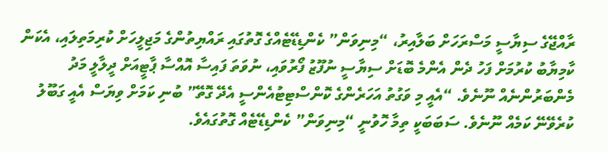ރާއްޖޭގެ ސިޔާސީ މަސްރަހަށް ބަލާއިރު، “މިނިވަން” ކެންޑިޑޭޓެއްގެ ގޮތުގައި ރައްޔިތުންގެ މަޖިލީހަށް ކުރިމަތިލައި، އެކަން ކާމިޔާބު ކުރުމަށް ފަހު ދެން އެންމެ ބޮޑަށް ސިޔާސީ ނުފޫޒު ފޯރުވައި، ނުވަތަ ފައިސާ އޮއްސާ ޕާޓީއަށް ދީލާލީ މަދު މެންބަރުންނެއް ނޫނެވެ. “އެއީ މި ވަގުތު އަހަރެންގެ ކޮންސްޓިޓުއެންސީ އެދޭ ގޮތޭ” ބުނި ކަމަށް ވިޔަސް އެއީ ގަބޫލު ކުރެވޭނޭ ކަމެއް ނޫނެވެ. ސަބަބަކީ ތިމާ ހޮވުނީ “މިނިވަން” ކެންޑިޑޭޓެއް ގޮތުގައެވެ.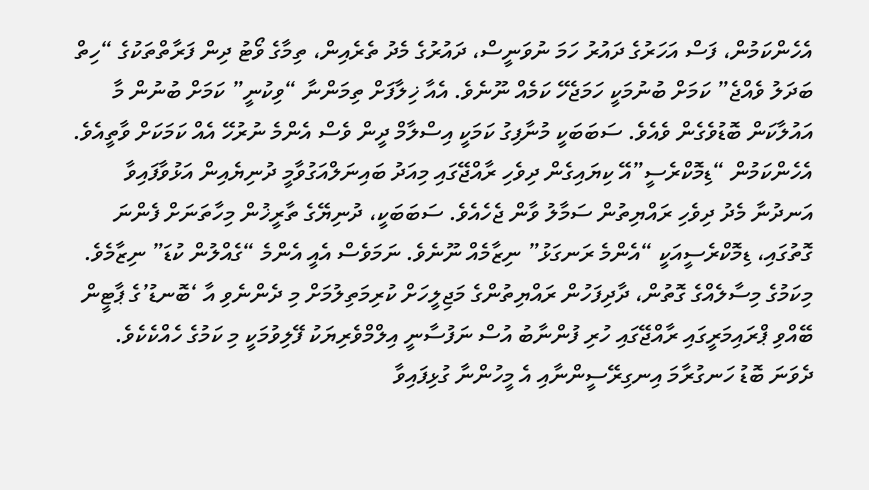އެހެންކަމުން، ފަސް އަހަރުގެ ދައުރު ހަމަ ނުވަނީސް، ދައުރުގެ މެދު ތެރެއިން، ތިމާގެ ވޯޓު ދިން ފަރާތްތަކުގެ “ހިތް ބަދަލު ވެއްޖެ” ކަމަށް ބުނުމަކީ ހަމަޖެހޭ ކަމެއް ނޫނެވެ. އެއާ ޚިލާފަށް ތިމަންނާ “ވިކުނީ” ކަމަށް ބުނުން މާ އައުލާކަން ބޮޑުވެގެން ވެއެވެ. ސަބަބަކީ މުނާފިގު ކަމަކީ އިސްލާމް ދީން ވެސް އެންމެ ނުރުހޭ އެއް ކަމަކަށް ވާތީއެވެ.
އެހެންކަމުން “ޑިމޮކްރެސީ”އޭ ކިޔައިގެން ދިވެހި ރާއްޖޭގައި މިއަދު ބައިނަލްއަގުވާމީ ދުނިޔެއިން އަޅުވާފައިވާ އަނދުނާ މެދު ދިވެހި ރައްޔިތުން ސަމާލު ވާން ޖެހެއެވެ. ސަބަބަކީ، ދުނިޔޭގެ ތާރީޚުން މިހާތަނަށް ފެންނަ ގޮތުގައި، ޑިމޮކްރެސީއަކީ “އެންމެ ރަނގަޅު” ނިޒާމެއް ނޫނެވެ. ނަމަވެސް އެއީ އެންމެ “ގެއްލުން ކުޑަ” ނިޒާމެވެ. މިކަމުގެ މިސާލެއްގެ ގޮތުން، ދާދިފަހުން ރައްޔިތުންގެ މަޖިލީހަށް ކުރިމަތިލުމަށް މި ދެންނެވި އާ ‘ބޮނޑު’ގެ ޕާޓީން ބޭއްވި ޕްރައިމަރީގައި ރާއްޖޭގައި ހުރި ފުންނާބު އުސް ނަފުސާނީ އިލްމްވެރިޔަކު ފޭލިވުމަކީ މި ކަމުގެ ހެއްކެކެވެ.
ދެވަނަ ބޮޑު ހަނގުރާމަ އިނގިރޭސީންނާއި އެ މީހުންނާ ގުޅިފައިވާ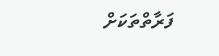ފަރާތްތަކަށް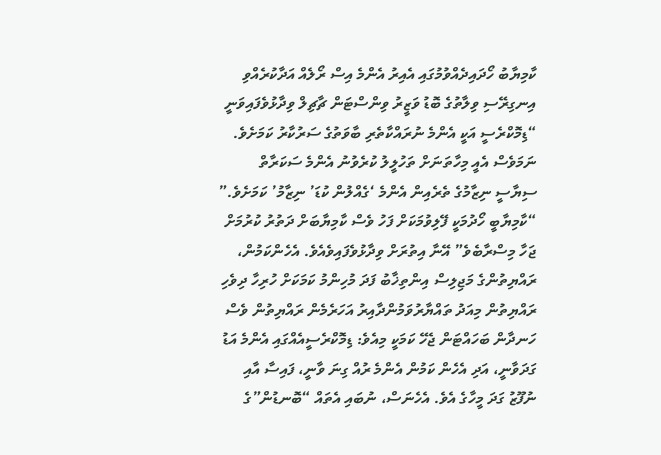ކާމިޔާބު ހޯދައިދެއްވުމުގައި އެއިރު އެންމެ އިސް ރޯލެއް އަދާކުރެއްވި އިނގިރޭސި ވިލާތުގެ ބޮޑު ވަޒީރު ވިންސްޓަން ޗާޗިލް ވިދާޅުވެފައިވަނީ “ޑިމޮކްރެސީ އަކީ އެންމެ ނުރައްކާތެރި ބާވަތުގެ ސަރުކާރު ކަމަށެވެ. ނަމަވެސް އެއީ މިހާތަނަށް ތަހުލީލު ކުރެވުނު އެންމެ ސަކަރާތް ސިޔާސީ ނިޒާމުގެ ތެރެއިން އެންމެ ‘ގެއްލުން ކުޑަ’ ނިޒާމު’ ކަމަށެވެ.” “ކާމިޔާބީ ހޯދުމަކީ ފޭލިވުމަކަށް ފަހު ވެސް ކާމިޔާބަށް ދަތުރު ކުރުމަށް ޖަހާ މިސްރާބެވެ” އޭނާ އިތުރަށް ވިދާޅުވެފައިވެއެވެ. އެހެންކަމުން، ރައްޔިތުންގެ މަޖިލިސް އިންތިޚާބު ފަދަ މުހިންމު ކަމަކަށް ހުރިހާ ދިވެހި ރައްޔިތުން މިއަދު ތައްޔާރުވަމުންދާއިރު އަހަރެމެން ރައްޔިތުން ވެސް ހަނދާން ބަހައްޓަން ޖެހޭ ކަމަކީ މިއެވެ: ޑިމޮކްރެސީއެއްގައި އެންމެ އަޑު ގަދަވާނީ، އަދި އެހެން ކަމުން އެންމެ ރުއް ގިނަ ވާނީ، ފައިސާ އާއި ނުފޫޒު ގަދަ މީހާގެ އެވެ. އެހެނަސް، ނުބައި އެތައް “ބޮނޑުން”ގެ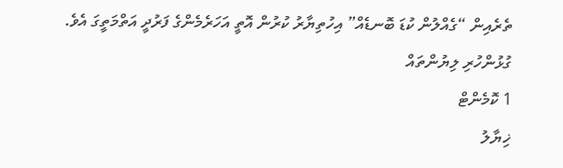ތެރެއިން “ގެއްލުން ކުޑަ ބޮނޑެއް” އިހުތިޔާރު ކުރުން އޮތީ އަހަރެމެންގެ ފަރުދީ އަތްމަތީގަ އެވެ.
ގުޅުންހުރި ލިޔުންތައް
1 ކޮމެންޓް
ޚިޔާލު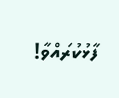ފާޅުކުރައްވާ!